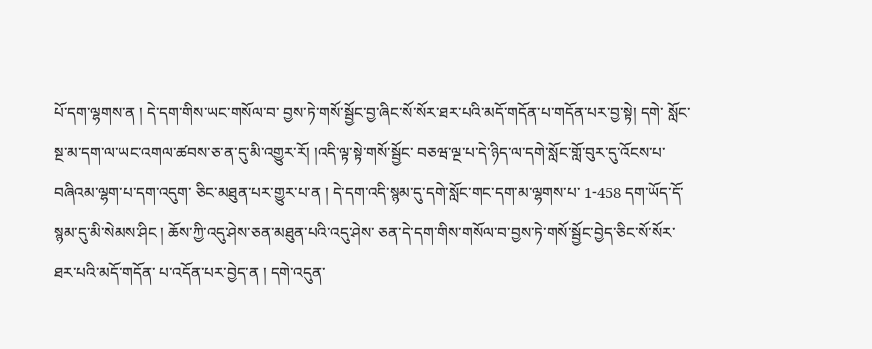པོ་དག་ལྷགས་ན ། དེ་དག་གིས་ཡང་གསོལ་བ་ བྱས་ཏེ་གསོ་སྦྱོང་བྱ་ཞིང་སོ་སོར་ཐར་པའི་མདོ་གདོན་པ་གདོན་པར་བྱ་སྟེ། དགེ་ སློང་སྔ་མ་དག་ལ་ཡང་འགལ་ཚབས་ཅ་ན་དུ་མི་འགྱུར་རོ། །འདི་ལྟ་སྟེ་གསོ་སྦྱོང་ བཅཝ་ལྔ་པ་དེ་ཉིད་ལ་དགེ་སློང་གློ་བུར་དུ་འོངས་པ་བཞིའམ་ལྷག་པ་དག་འདུག་ ཅིང་མཐུན་པར་གྱུར་པ་ན ། དེ་དག་འདི་སྙམ་དུ་དགེ་སློང་གང་དག་མ་ལྷགས་པ་ 1-458 དག་ཡོད་དོ་སྙམ་དུ་མི་སེམས་ཤིང ། ཆོས་ཀྱི་འདུ་ཤེས་ཅན་མཐུན་པའི་འདུ་ཤེས་ ཅན་དེ་དག་གིས་གསོལ་བ་བྱས་ཏེ་གསོ་སྦྱོང་བྱེད་ཅིང་སོ་སོར་ཐར་པའི་མདོ་གདོན་ པ་འདོན་པར་བྱེད་ན ། དགེ་འདུན་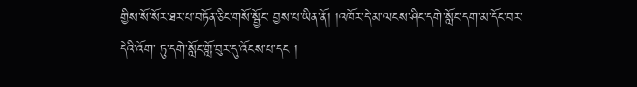གྱིས་སོ་སོར་ཐར་པ་བཏོན་ཅིང་གསོ་སྦྱོང་ བྱས་པ་ཡིན་ནོ། །འཁོར་དེ་མ་ལངས་ཤིང་དགེ་སློང་དག་མ་དོང་བར་དེའི་འོག་ ཏུ་དགེ་སློང་གློ་བུར་དུ་འོངས་པ་དང །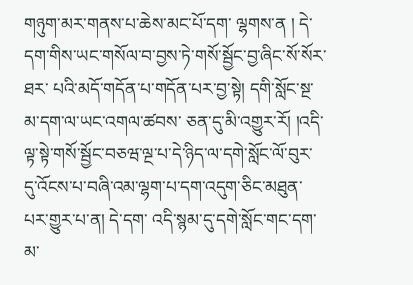གཉུག་མར་གནས་པ་ཆེས་མང་པོ་དག་ ལྷགས་ན ། དེ་དག་གིས་ཡང་གསོལ་བ་བྱས་ཏེ་གསོ་སྦྱོང་བྱ་ཞིང་སོ་སོར་ཐར་ པའི་མདོ་གདོན་པ་གདོན་པར་བྱ་སྟེ། དགི་སློང་སྔ་མ་དག་ལ་ཡང་འགལ་ཚབས་ ཅན་དུ་མི་འགྱུར་རོ། །འདི་ལྟ་སྟེ་གསོ་སྦྱོང་བཅཝ་ལྔ་པ་དེ་ཉིད་ལ་དགེ་སློང་ལོ་བུར་ དུ་འོངས་པ་བཞི་འམ་ལྷག་པ་དག་འདུག་ཅིང་མཐུན་པར་གྱུར་པ་ན། དེ་དག་ འདི་སྙམ་དུ་དགེ་སློང་གང་དག་མ་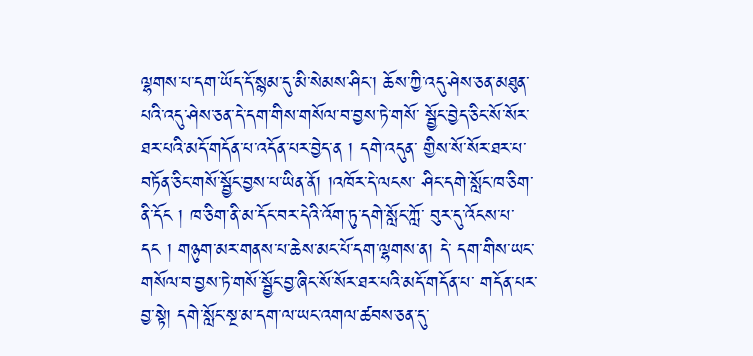ལྷགས་པ་དག་ཡོད་དོ་སྙམ་དུ་མི་སེམས་ཤིང་། ཆོས་ཀྱི་འདུ་ཤེས་ཅན་མཐུན་པའི་འདུ་ཤེས་ཅན་དེ་དག་གིས་གསོལ་བ་བྱས་ཏེ་གསོ་ སྦྱོང་བྱེད་ཅིང་སོ་སོར་ཐར་པའི་མདོ་གདོན་པ་འདོན་པར་བྱེད་ན ། དགེ་འདུན་ གྱིས་སོ་སོར་ཐར་པ་བཏོན་ཅིང་གསོ་སྦྱོང་བྱས་པ་ཡིན་ནོ། །འཁོར་དེ་ལངས་ ཤིང་དགེ་སློང་ཁ་ཅིག་ནི་དོང ། ཁ་ཅིག་ནི་མ་དོང་བར་དེའི་འོག་ཏུ་དགེ་སློང་ཀློ་ བུར་དུ་འོངས་པ་དང ། གཉུག་མར་གནས་པ་ཆེས་མང་པོ་དག་ལྷགས་ན། དེ་ དག་གིས་ཡང་གསོལ་བ་བྱས་ཏེ་གསོ་སྦྱོང་བྱ་ཞིང་སོ་སོར་ཐར་པའི་མདོ་གདོན་པ་ གདོན་པར་བྱ་སྟེ། དགེ་སློང་སྔ་མ་དག་ལ་ཡང་འགལ་ཚབས་ཅན་དུ་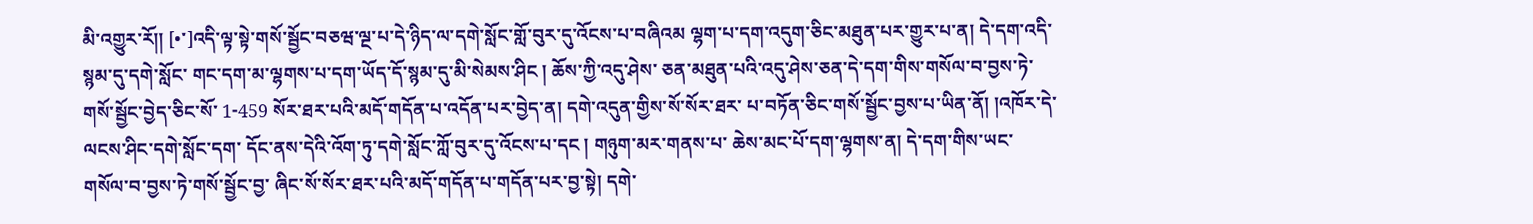མི་འགྱུར་རོ།། [•་]འདི་ལྟ་སྟེ་གསོ་སྦྱོང་བཅཝ་ལྔ་པ་དེ་ཉིད་ལ་དགེ་སློང་གློ་བུར་དུ་འོངས་པ་བཞིའམ ལྷག་པ་དག་འདུག་ཅིང་མཐུན་པར་གྱུར་པ་ན། དེ་དག་འདི་སྙམ་དུ་དགེ་སློང་ གང་དག་མ་ལྷགས་པ་དག་ཡོད་དོ་སྙམ་དུ་མི་སེམས་ཤིང ། ཆོས་ཀྱི་འདུ་ཤེས་ ཅན་མཐུན་པའི་འདུ་ཤེས་ཅན་དེ་དག་གིས་གསོལ་བ་བྱས་ཏེ་གསོ་སྦྱོང་བྱེད་ཅིང་སོ་ 1-459 སོར་ཐར་པའི་མདོ་གདོན་པ་འདོན་པར་བྱེད་ན། དགེ་འདུན་གྱིས་སོ་སོར་ཐར་ པ་བཏོན་ཅིང་གསོ་སྦྱོང་བྱས་པ་ཡིན་ནོ། །འཁོར་དེ་ལངས་ཤིང་དགེ་སློང་དག་ དོང་ནས་དེའི་འོག་ཏུ་དགེ་སློང་ཀློ་བུར་དུ་འོངས་པ་དང ། གཉུག་མར་གནས་པ་ ཆེས་མང་པོ་དག་ལྷགས་ན། དེ་དག་གིས་ཡང་གསོལ་བ་བྱས་ཏེ་གསོ་སྦྱོང་བྱ་ ཞིང་སོ་སོར་ཐར་པའི་མདོ་གདོན་པ་གདོན་པར་བྱ་སྟེ། དགེ་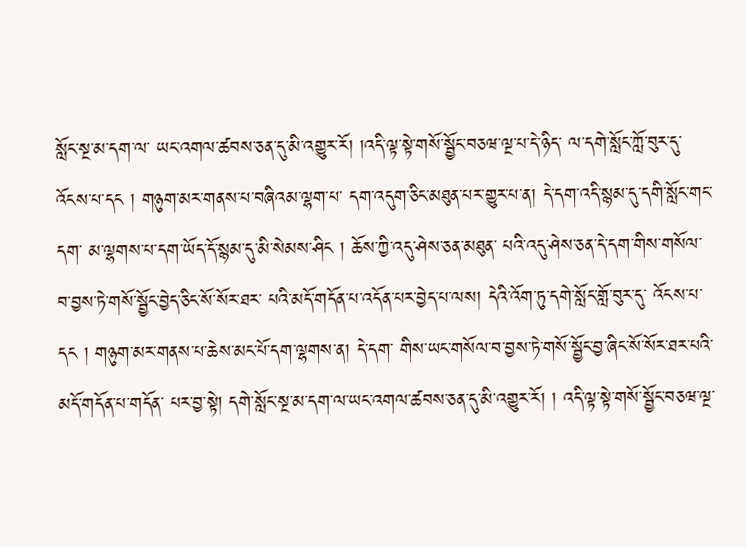སློང་སྔ་མ་དག་ལ་ ཡང་འགལ་ཚབས་ཅན་དུ་མི་འགྱུར་རོ། །འདི་ལྟ་སྟེ་གསོ་སྦྱོང་བཅཝ་ལྔ་པ་དེ་ཉིད་ ལ་དགེ་སློང་ཀློ་བུར་དུ་འོངས་པ་དང ། གཉུག་མར་གནས་པ་བཞིའམ་ལྷག་པ་ དག་འདུག་ཅིང་མཐུན་པར་གྱུར་པ་ན། དེ་དག་འདི་སྙམ་དུ་དགི་སློང་གང་དག་ མ་ལྷགས་པ་དག་ཡོད་དོ་སྙམ་དུ་མི་སེམས་ཤིང ། ཆོས་ཀྱི་འདུ་ཤེས་ཅན་མཐུན་ པའི་འདུ་ཤེས་ཅན་དེ་དག་གིས་གསོལ་བ་བྱས་ཏེ་གསོ་སྦྱོང་བྱེད་ཅིང་སོ་སོར་ཐར་ པའི་མདོ་གདོན་པ་འདོན་པར་བྱེད་པ་ལས། དེའི་འོག་ཏུ་དགེ་སློང་གློ་བུར་དུ་ འོངས་པ་དང ། གཉུག་མར་གནས་པ་ཆེས་མང་པོ་དག་ལྷགས་ན། དེ་དག་ གིས་ཡང་གསོལ་བ་བྱས་ཏེ་གསོ་སྦྱོང་བྱ་ཞིང་སོ་སོར་ཐར་པའི་མདོ་གདོན་པ་གདོན་ པར་བྱ་སྟེ། དགེ་སློང་སྔ་མ་དག་ལ་ཡང་འགལ་ཚབས་ཅན་དུ་མི་འགྱུར་རོ། ། འདི་ལྟ་སྟེ་གསོ་སྦྱོང་བཅཝ་ལྔ་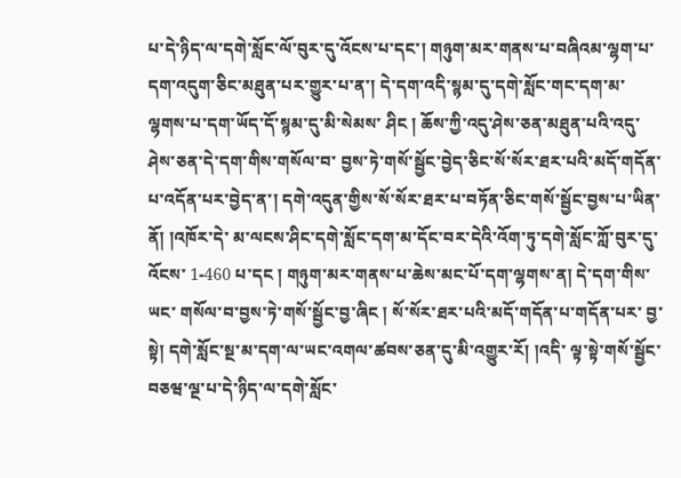པ་དེ་ཉིད་ལ་དགེ་སློང་ལོ་བུར་དུ་འོངས་པ་དང་། གཉུག་མར་གནས་པ་བཞིའམ་ལྷག་པ་དག་འདུག་ཅིང་མཐུན་པར་གྱུར་པ་ན་། དེ་དག་འདི་སྙམ་དུ་དགེ་སློང་གང་དག་མ་ལྷགས་པ་དག་ཡོད་དོ་སྙམ་དུ་མི་སེམས་ ཤིང ། ཆོས་ཀྱི་འདུ་ཤེས་ཅན་མཐུན་པའི་འདུ་ཤེས་ཅན་དེ་དག་གིས་གསོལ་བ་ བྱས་ཏེ་གསོ་སྦྱོང་བྱེད་ཅིང་སོ་སོར་ཐར་པའི་མདོ་གདོན་པ་འདོན་པར་བྱེད་ན་། དགེ་འདུན་གྱིས་སོ་སོར་ཐར་པ་བཏོན་ཅིང་གསོ་སྦྱོང་བྱས་པ་ཡིན་ནོ། །འཁོར་དེ་ མ་ལངས་ཤིང་དགེ་སློང་དག་མ་དོང་བར་དེའི་འོག་ཏུ་དགེ་སློང་ཀློ་བུར་དུ་འོངས་ 1-460 པ་དང ། གཉུག་མར་གནས་པ་ཆེས་མང་པོ་དག་ལྷགས་ན། དེ་དག་གིས་ཡང་ གསོལ་བ་བྱས་ཏེ་གསོ་སྦྱོང་བྱ་ཞིང ། སོ་སོར་ཐར་པའི་མདོ་གདོན་པ་གདོན་པར་ བྱ་སྟེ། དགེ་སློང་སྔ་མ་དག་ལ་ཡང་འགལ་ཚབས་ཅན་དུ་མི་འགྱུར་རོ། །འདི་ ལྟ་སྟེ་གསོ་སྦྱོང་བཅཝ་ལྔ་པ་དེ་ཉིད་ལ་དགེ་སློང་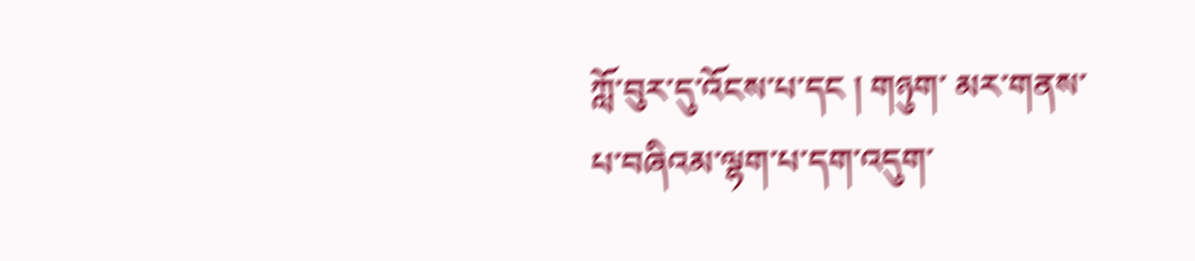ཀློ་བུར་དུ་འོངས་པ་དང ། གཉུག་ མར་གནས་པ་བཞིའམ་ལྷག་པ་དག་འདུག་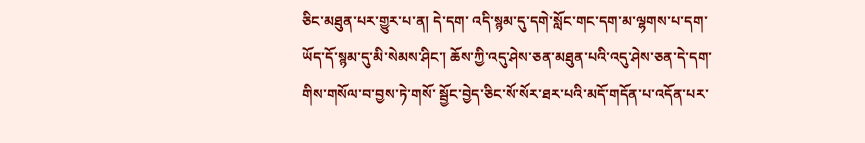ཅིང་མཐུན་པར་གྱུར་པ་ན། དེ་དག་ འདི་སྙམ་དུ་དགེ་སློང་གང་དག་མ་ལྷགས་པ་དག་ཡོད་དོ་སྙམ་དུ་མི་སེམས་ཤིང་། ཆོས་ཀྱི་འདུ་ཤེས་ཅན་མཐུན་པའི་འདུ་ཤེས་ཅན་དེ་དག་གིས་གསོལ་བ་བྱས་ཏེ་གསོ་ སྦྱོང་བྱེད་ཅིང་སོ་སོར་ཐར་པའི་མདོ་གདོན་པ་འདོན་པར་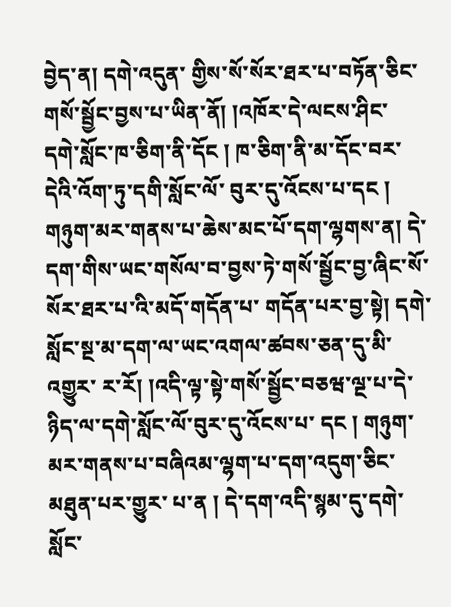བྱེད་ན། དགེ་འདུན་ གྱིས་སོ་སོར་ཐར་པ་བཏོན་ཅིང་གསོ་སྦྱོང་བྱས་པ་ཡིན་ནོ། །འཁོར་དེ་ལངས་ཤིང་ དགེ་སློང་ཁ་ཅིག་ནི་དོང ། ཁ་ཅིག་ནི་མ་དོང་བར་དེའི་འོག་ཏུ་དགི་སློང་ལོ་ བུར་དུ་འོངས་པ་དང ། གཉུག་མར་གནས་པ་ཆེས་མང་པོ་དག་ལྷགས་ན། དེ་ དག་གིས་ཡང་གསོལ་བ་བྱས་ཏེ་གསོ་སྦྱོང་བྱ་ཞིང་སོ་སོར་ཐར་པ་འི་མདོ་གདོན་པ་ གདོན་པར་བྱ་སྟེ། དགེ་སློང་སྔ་མ་དག་ལ་ཡང་འགལ་ཚབས་ཅན་དུ་མི་འགྱུར་ ར་རོ། །འདི་ལྟ་སྟེ་གསོ་སྦྱོང་བཅཝ་ལྔ་པ་དེ་ཉིད་ལ་དགེ་སློང་ལོ་བུར་དུ་འོངས་པ་ དང ། གཉུག་མར་གནས་པ་བཞིའམ་ལྷག་པ་དག་འདུག་ཅིང་མཐུན་པར་གྱུར་ པ་ན ། དེ་དག་འདི་སྙམ་དུ་དགེ་སློང་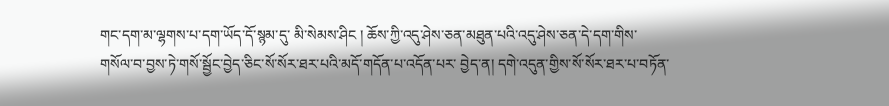གང་དག་མ་ལྷགས་པ་དག་ཡོད་དོ་སྙམ་དུ་ མི་སེམས་ཤིང ། ཆོས་ཀྱི་འདུ་ཤེས་ཅན་མཐུན་པའི་འདུ་ཤེས་ཅན་དེ་དག་གིས་ གསོལ་བ་བྱས་ཏེ་གསོ་སྦྱོང་བྱེད་ཅིང་སོ་སོར་ཐར་པའི་མདོ་གདོན་པ་འདོན་པར་ བྱེད་ན། དགེ་འདུན་གྱིས་སོ་སོར་ཐར་པ་བཏོན་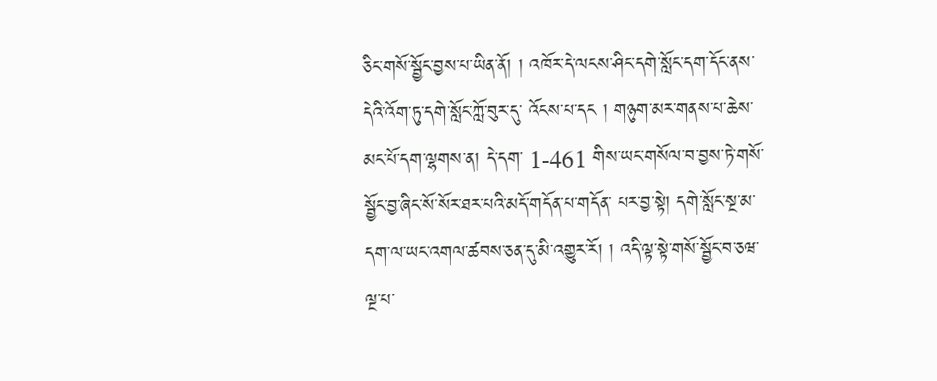ཅིང་གསོ་སྦྱོང་བྱས་པ་ཡིན་ནོ། ། འཁོར་དེ་ལངས་ཤིང་དགེ་སློང་དག་དོང་ནས་དེའི་འོག་ཏུ་དགེ་སློང་ཀློ་བུར་དུ་ འོངས་པ་དང ། གཉུག་མར་གནས་པ་ཆེས་མང་པོ་དག་ལྷགས་ན། དེ་དག་ 1-461 གིས་ཡང་གསོལ་བ་བྱས་ཏེ་གསོ་སྦྱོང་བྱ་ཞིང་སོ་སོར་ཐར་པའི་མདོ་གདོན་པ་གདོན་ པར་བྱ་སྟེ། དགེ་སློང་སྔ་མ་དག་ལ་ཡང་འགལ་ཚབས་ཅན་དུ་མི་འགྱུར་རོ། ། འདི་ལྟ་སྟེ་གསོ་སྦྱོང་བ་ཅཝ་ལྔ་པ་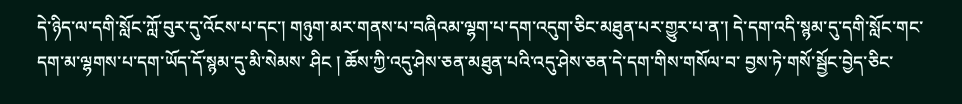དེ་ཉིད་ལ་དགི་སློང་ཀློ་བུར་དུ་འོངས་པ་དང་། གཉུག་མར་གནས་པ་བཞིའམ་ལྷག་པ་དག་འདུག་ཅིང་མཐུན་པར་གྱུར་པ་ན་། དེ་དག་འདི་སྙམ་དུ་དགི་སློང་གང་དག་མ་ལྷགས་པ་དག་ཡོད་དོ་སྙམ་དུ་མི་སེམས་ ཤིང ། ཆོས་ཀྱི་འདུ་ཤེས་ཅན་མཐུན་པའི་འདུ་ཤེས་ཅན་དེ་དག་གིས་གསོལ་བ་ བྱས་ཏེ་གསོ་སྦྱོང་བྱེད་ཅིང་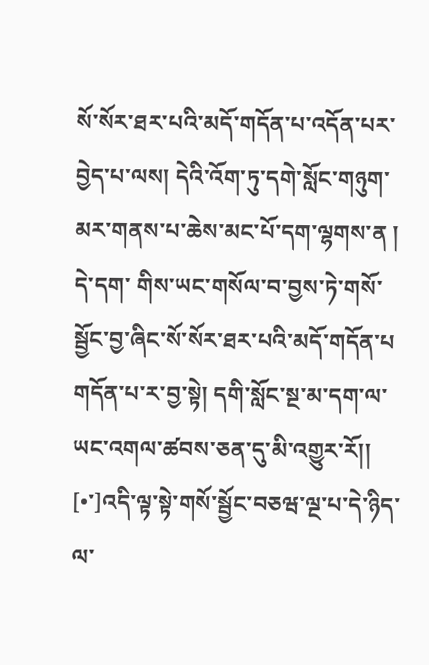སོ་སོར་ཐར་པའི་མདོ་གདོན་པ་འདོན་པར་བྱེད་པ་ལས། དེའི་འོག་ཏུ་དགེ་སློང་གཉུག་མར་གནས་པ་ཆེས་མང་པོ་དག་ལྷགས་ན ། དེ་དག་ གིས་ཡང་གསོལ་བ་བྱས་ཏེ་གསོ་སྦྱོང་བྱ་ཞིང་སོ་སོར་ཐར་པའི་མདོ་གདོན་པ གདོན་པ་ར་བྱ་སྟེ། དགི་སློང་སྔ་མ་དག་ལ་ཡང་འགལ་ཚབས་ཅན་དུ་མི་འགྱུར་རོ།། [•་]འདི་ལྟ་སྟེ་གསོ་སྦྱོང་བཅཝ་ལྔ་པ་དེ་ཉིད་ལ་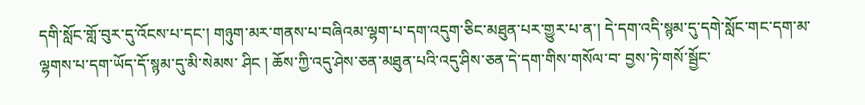དགི་སློང་གློ་བུར་དུ་འོངས་པ་དང་། གཉུག་མར་གནས་པ་བཞིའམ་ལྷག་པ་དག་འདུག་ཅིང་མཐུན་པར་གྱུར་པ་ན་། དེ་དག་འདི་སྙམ་དུ་དགེ་སློང་གང་དག་མ་ལྷགས་པ་དག་ཡོད་དོ་སྙམ་དུ་མི་སེམས་ ཤིང ། ཆོས་ཀྱི་འདུ་ཤེས་ཅན་མཐུན་པའི་འདུ་ཤིས་ཅན་དེ་དག་གིས་གསོལ་བ་ བྱས་ཏེ་གསོ་སྦྱོང་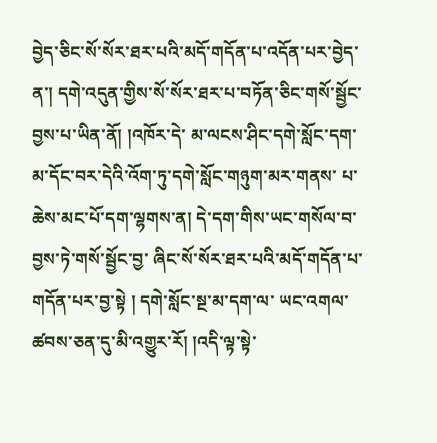བྱེད་ཅིང་སོ་སོར་ཐར་པའི་མདོ་གདོན་པ་འདོན་པར་བྱེད་ན་། དགེ་འདུན་གྱིས་སོ་སོར་ཐར་པ་བཏོན་ཅིང་གསོ་སྦྱོང་བྱས་པ་ཡིན་ནོ། །འཁོར་དེ་ མ་ལངས་ཤིང་དགེ་སློང་དག་མ་དོང་བར་དེའི་འོག་ཏུ་དགེ་སློང་གཉུག་མར་གནས་ པ་ཆེས་མང་པོ་དག་ལྷགས་ན། དེ་དག་གིས་ཡང་གསོལ་བ་བྱས་ཏེ་གསོ་སྦྱོང་བྱ་ ཞིང་སོ་སོར་ཐར་པའི་མདོ་གདོན་པ་གདོན་པར་བྱ་སྟེ ། དགེ་སློང་སྔ་མ་དག་ལ་ ཡང་འགལ་ཚབས་ཅན་དུ་མི་འགྱུར་རོ། །འདི་ལྟ་སྟེ་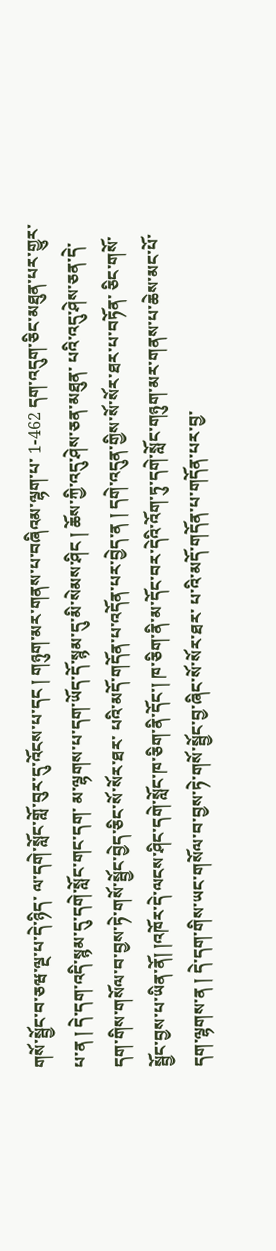གསོ་སྦྱོང་བ་ཅཝ་ལྔ་པ་དེ་ཉིད་ ལ་དགེ་སློང་གློ་བུར་དུ་འོངས་པ་དང ། གཉུག་མར་གནས་པ་བཞིའམ་ལྷག་པ་ 1-462 དག་འདུག་ཅིང་མཐུན་པར་གྱུར་པ་ན ། དེ་དག་འདི་སྙམ་དུ་དགེ་སློང་གང་དག་ མ་ལྷགས་པ་དག་ཡོད་དོ་སྙམ་དུ་མི་སེམས་ཤིང ། ཆོས་ཀྱི་འདུ་ཤེས་ཅན་མཐུན་ པའི་འདུ་ཤེས་ཅན་དེ་དག་གིས་གསོལ་བ་བྱས་ཏེ་གསོ་སྦྱོང་བྱེད་ཅིང་སོ་སོར་ཐར་ པའི་མདོ་གདོན་པ་འདོན་པར་བྱེད་ན ། དགེ་འདུན་གྱིས་སོ་སོར་ཐར་པ་བཏོན་ ཅིང་གསོ་སྦྱོང་བྱས་པ་ཡིན་ནོ། །འཁོར་དེ་ལངས་ཤིང་དགེ་སློང་ཁ་ཅིག་ནི་དོང་། ཁ་ཅིག་ནི་མ་དོང་བར་དེའི་འོག་ཏུ་དགེ་སློང་གཉུག་མར་གནས་པ་ཆེས་མང་པོ་ དག་ལྷགས་ན ། དེ་དག་གིས་ཡང་གསོལ་བ་བྱས་ཏེ་གསོ་སྦྱོང་བྱ་ཞིང་སོ་སོར་ཐར་ པ་འི་མདོ་གདོན་པ་གདོན་པར་བྱ་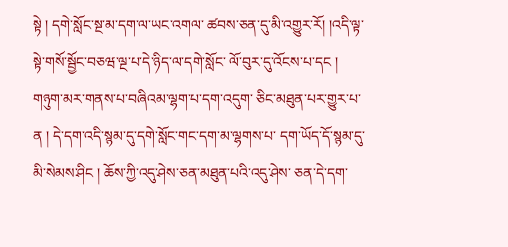སྟེ ། དགེ་སློང་སྔ་མ་དག་ལ་ཡང་འགལ་ ཚབས་ཅན་དུ་མི་འགྱུར་རོ། །འདི་ལྟ་སྟེ་གསོ་སྦྱོང་བཅཝ་ལྔ་པ་དེ་ཉིད་ལ་དགེ་སློང་ ལོ་བུར་དུ་འོངས་པ་དང ། གཉུག་མར་གནས་པ་བཞིའམ་ལྷག་པ་དག་འདུག་ ཅིང་མཐུན་པར་གྱུར་པ་ན ། དེ་དག་འདི་སྙམ་དུ་དགེ་སློང་གང་དག་མ་ལྷགས་པ་ དག་ཡོད་དོ་སྙམ་དུ་མི་སེམས་ཤིང ། ཆོས་ཀྱི་འདུ་ཤེས་ཅན་མཐུན་པའི་འདུ་ཤེས་ ཅན་དེ་དག་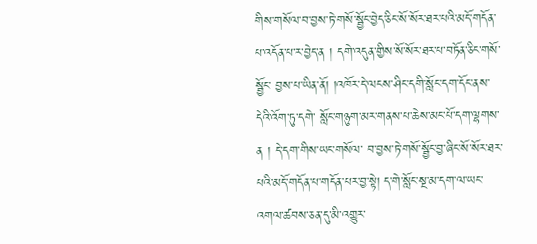གིས་གསོལ་བ་བྱས་ཏེ་གསོ་སྦྱོང་བྱེད་ཅིང་སོ་སོར་ཐར་པའི་མདོ་གདོན་ པ་འདོན་པ་ར་བྱེད་ན ། དགེ་འདུན་གྱིས་སོ་སོར་ཐར་པ་བཏོན་ཅིང་གསོ་སྦྱོང་ བྱས་པ་ཡིན་ནོ། །འཁོར་དེ་ལངས་ཤིང་དགི་སློང་དག་དོང་ནས་དེའི་འོག་ཏུ་དགེ་ སློང་གཉུག་མར་གནས་པ་ཆེས་མང་པོ་དག་ལྷགས་ན ། དེ་དག་གིས་ཡང་གསོལ་ བ་བྱས་ཏེ་གསོ་སྦྱོང་བྱ་ཞིང་སོ་སོར་ཐར་པའི་མདོ་གདོན་པ་གདོན་པར་བྱ་སྟེ། ད་གེ་སློང་སྔ་མ་དག་ལ་ཡང་འགལ་ཚབས་ཅན་དུ་མི་འགྱུར་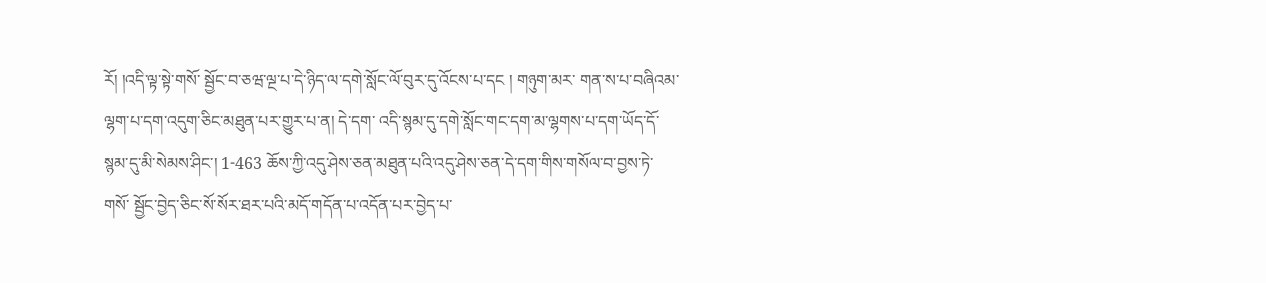རོ། །འདི་ལྟ་སྟེ་གསོ་ སྦྱོང་བ་ཅཝ་ལྔ་པ་དེ་ཉིད་ལ་དགེ་སློང་ལོ་བུར་དུ་འོངས་པ་དང ། གཉུག་མར་ གན་ས་པ་བཞིའམ་ལྷག་པ་དག་འདུག་ཅིང་མཐུན་པར་གྱུར་པ་ན། དེ་དག་ འདི་སྙམ་དུ་དགེ་སློང་གང་དག་མ་ལྷགས་པ་དག་ཡོད་དོ་སྙམ་དུ་མི་སེམས་ཤིང་། 1-463 ཆོས་ཀྱི་འདུ་ཤེས་ཅན་མཐུན་པའི་འདུ་ཤེས་ཅན་དེ་དག་གིས་གསོལ་བ་བྱས་ཏེ་གསོ་ སྦྱོང་བྱེད་ཅིང་སོ་སོར་ཐར་པའི་མདོ་གདོན་པ་འདོན་པར་བྱེད་པ་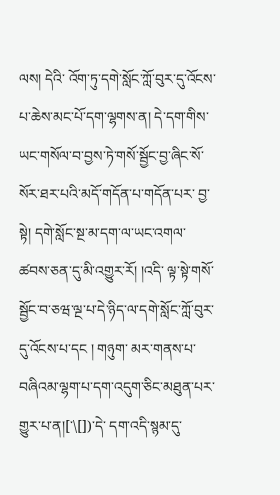ལས། དེའི་ འོག་ཏུ་དགེ་སློང་ཀློ་བུར་དུ་འོངས་པ་ཆེས་མང་པོ་དག་ལྷགས་ན། དེ་དག་གིས་ ཡང་གསོལ་བ་བྱས་ཏེ་གསོ་སྦྱོང་བྱ་ཞིང་སོ་སོར་ཐར་པའི་མདོ་གདོན་པ་གདོན་པར་ བྱ་སྟེ། དགེ་སློང་སྔ་མ་དག་ལ་ཡང་འགལ་ཚབས་ཅན་དུ་མི་འགྱུར་རོ། །འདི་ ལྟ་སྟེ་གསོ་སྦྱོང་བ་ཅཝ་ལྔ་པ་དེ་ཉིད་ལ་དགེ་སློང་ཀློ་བུར་དུ་འོངས་པ་དང ། གཉུག་ མར་གནས་པ་བཞིའམ་ལྷག་པ་དག་འདུག་ཅིང་མཐུན་པར་གྱུར་པ་ན།[་\[])་དེ་ དག་འདི་སྙམ་དུ་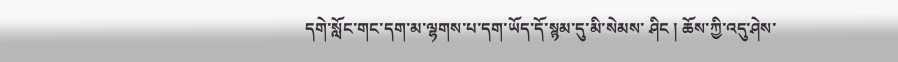དགེ་སློང་གང་དག་མ་ལྷགས་པ་དག་ཡོད་དོ་སྙམ་དུ་མི་སེམས་ ཤིང ། ཆོས་ཀྱི་འདུ་ཤེས་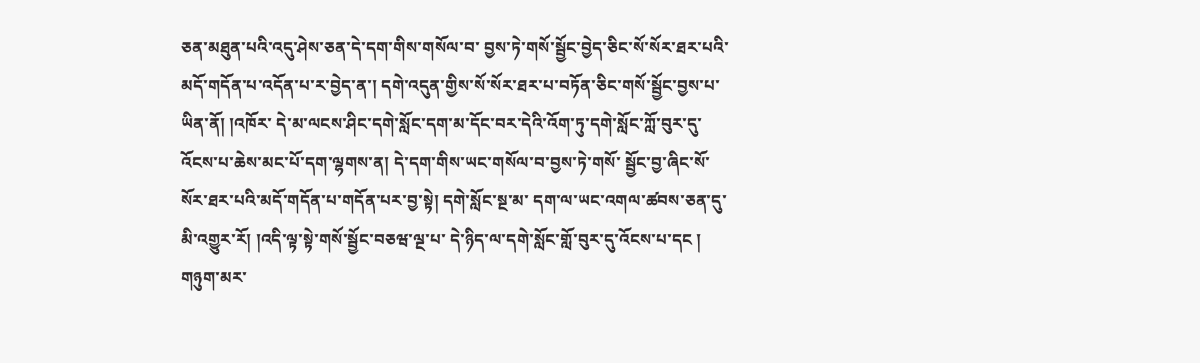ཅན་མཐུན་པའི་འདུ་ཤེས་ཅན་དེ་དག་གིས་གསོལ་བ་ བྱས་ཏེ་གསོ་སྦྱོང་བྱེད་ཅིང་སོ་སོར་ཐར་པའི་མདོ་གདོན་པ་འདོན་པ་ར་བྱེད་ན་། དགེ་འདུན་གྱིས་སོ་སོར་ཐར་པ་བཏོན་ཅིང་གསོ་སྦྱོང་བྱས་པ་ཡིན་ནོ། །འཁོར་ དེ་མ་ལངས་ཤིང་དགེ་སློང་དག་མ་དོང་བར་དེའི་འོག་ཏུ་དགེ་སློང་ཀློ་བུར་དུ་ འོངས་པ་ཆེས་མང་པོ་དག་ལྷགས་ན། དེ་དག་གིས་ཡང་གསོལ་བ་བྱས་ཏེ་གསོ་ སྦྱོང་བྱ་ཞིང་སོ་སོར་ཐར་པའི་མདོ་གདོན་པ་གདོན་པར་བྱ་སྟེ། དགེ་སློང་སྔ་མ་ དག་ལ་ཡང་འགལ་ཚབས་ཅན་དུ་མི་འགྱུར་རོ། །འདི་ལྟ་སྟེ་གསོ་སྦྱོང་བཅཝ་ལྔ་པ་ དེ་ཉིད་ལ་དགེ་སློང་གློ་བུར་དུ་འོངས་པ་དང ། གཉུག་མར་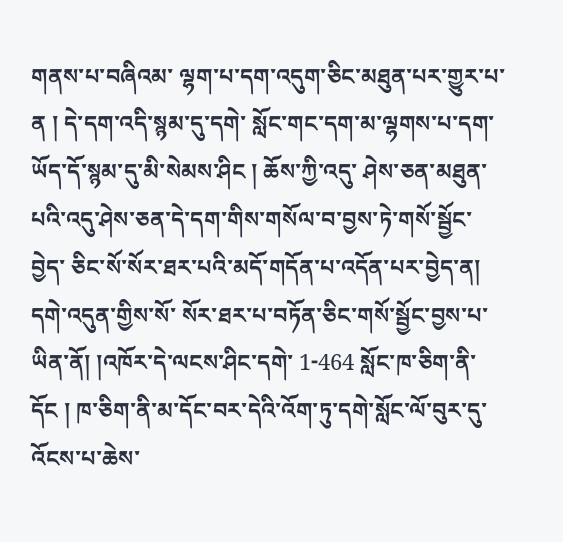གནས་པ་བཞིའམ་ ལྷག་པ་དག་འདུག་ཅིང་མཐུན་པར་གྱུར་པ་ན ། དེ་དག་འདི་སྙམ་དུ་དགེ་ སློང་གང་དག་མ་ལྷགས་པ་དག་ཡོད་དོ་སྙམ་དུ་མི་སེམས་ཤིང ། ཆོས་ཀྱི་འདུ་ ཤེས་ཅན་མཐུན་པའི་འདུ་ཤེས་ཅན་དེ་དག་གིས་གསོལ་བ་བྱས་ཏེ་གསོ་སྦྱོང་བྱེད་ ཅིང་སོ་སོར་ཐར་པའི་མདོ་གདོན་པ་འདོན་པར་བྱེད་ན། དགེ་འདུན་གྱིས་སོ་ སོར་ཐར་པ་བཏོན་ཅིང་གསོ་སྦྱོང་བྱས་པ་ཡིན་ནོ། །འཁོར་དེ་ལངས་ཤིང་དགེ་ 1-464 སློང་ཁ་ཅིག་ནི་དོང ། ཁ་ཅིག་ནི་མ་དོང་བར་དེའི་འོག་ཏུ་དགེ་སློང་ལོ་བུར་དུ་ འོངས་པ་ཆེས་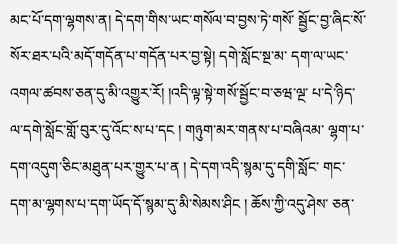མང་པོ་དག་ལྷགས་ན། དེ་དག་གིས་ཡང་གསོལ་བ་བྱས་ཏེ་གསོ་ སྦྱོང་བྱ་ཞིང་སོ་སོར་ཐར་པའི་མདོ་གདོན་པ་གདོན་པར་བྱ་སྟེ། དགེ་སློང་སྔ་མ་ དག་ལ་ཡང་འགལ་ཚབས་ཅན་དུ་མི་འགྱུར་རོ། །འདི་ལྟ་སྟེ་གསོ་སྦྱོང་བ་ཅཝ་ལྔ་ པ་དེ་ཉིད་ལ་དགེ་སློང་གློ་བུར་དུ་འོང་ས་པ་དང ། གཉུག་མར་གནས་པ་བཞིའམ་ ལྷག་པ་དག་འདུག་ཅིང་མཐུན་པར་གྱུར་པ་ན ། དེ་དག་འདི་སྙམ་དུ་དགི་སློང་ གང་དག་མ་ལྷགས་པ་དག་ཡོད་དོ་སྙམ་དུ་མི་སེམས་ཤིང ། ཆོས་ཀྱི་འདུ་ཤེས་ ཅན་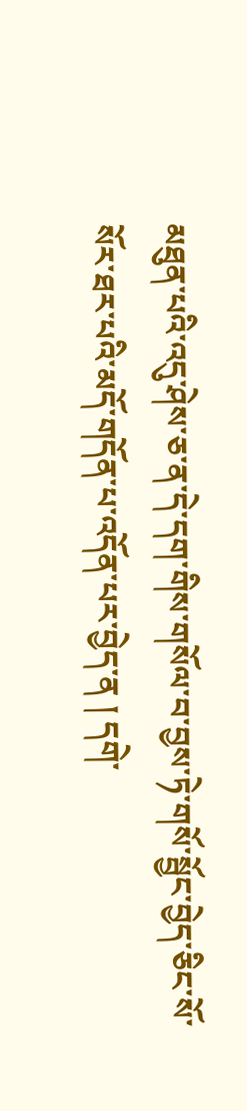མཐུན་པའི་འདུ་ཤེས་ཅ་ན་དེ་དག་གིས་གསོལ་བ་བྱས་ཏེ་གསོ་སྦྱོང་བྱེད་ཅིང་སོ་ སོར་ཐར་པའི་མདོ་གདོན་པ་འདོན་པར་བྱེད་ན ། དགེ་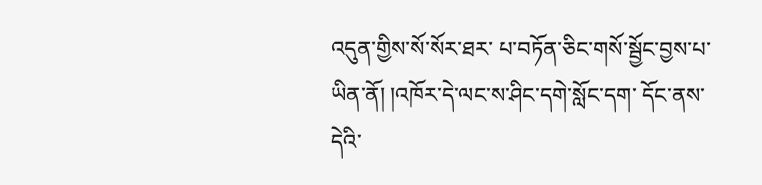འདུན་གྱིས་སོ་སོར་ཐར་ པ་བཏོན་ཅིང་གསོ་སྦྱོང་བྱས་པ་ཡིན་ནོ། །འཁོར་དེ་ལང་ས་ཤིང་དགེ་སློང་དག་ དོང་ནས་དེའི་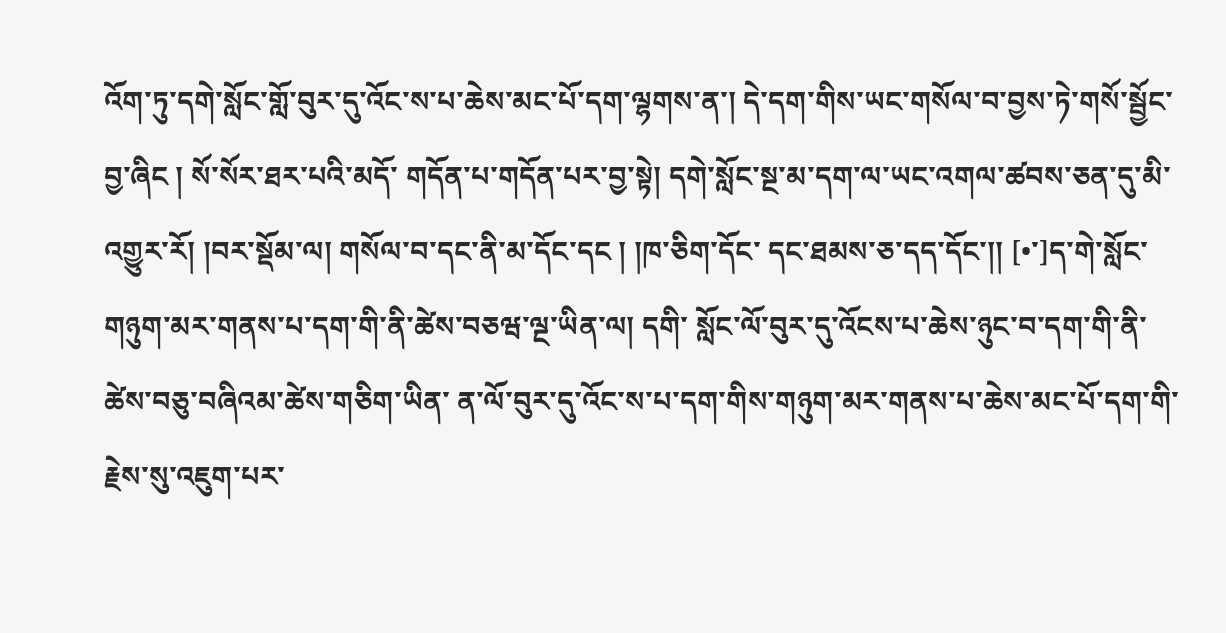འོག་ཏུ་དགེ་སློང་གློ་བུར་དུ་འོང་ས་པ་ཆེས་མང་པོ་དག་ལྷགས་ན་། དེ་དག་གིས་ཡང་གསོལ་བ་བྱས་ཏེ་གསོ་སྦྱོང་བྱ་ཞིང ། སོ་སོར་ཐར་པའི་མདོ་ གདོན་པ་གདོན་པར་བྱ་སྟེ། དགེ་སློང་སྔ་མ་དག་ལ་ཡང་འགལ་ཚབས་ཅན་དུ་མི་ འགྱུར་རོ། །བར་སྡོམ་ལ། གསོལ་བ་དང་ནི་མ་དོང་དང ། །ཁ་ཅིག་དོང་ དང་ཐམས་ཅ་དད་དོང་།། [•་]ད་གེ་སློང་གཉུག་མར་གནས་པ་དག་གི་ནི་ཚེས་བཅཝ་ལྔ་ཡིན་ལ། དགི་ སློང་ལོ་བུར་དུ་འོངས་པ་ཆེས་ཉུང་བ་དག་གི་ནི་ཚེས་བཅུ་བཞིའམ་ཚེས་གཅིག་ཡིན་ ན་ལོ་བུར་དུ་འོང་ས་པ་དག་གིས་གཉུག་མར་གནས་པ་ཆེས་མང་པོ་དག་གི་ རྗེས་སུ་འཇུག་པར་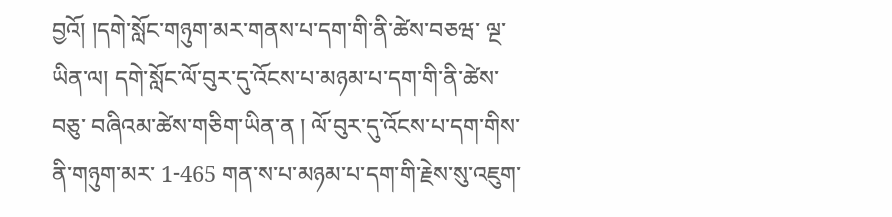བྱའོ། །དགེ་སློང་གཉུག་མར་གནས་པ་དག་གི་ནི་ཚེས་བཅཝ་ ལྔ་ཡིན་ལ། དགེ་སློང་ལོ་བུར་དུ་འོངས་པ་མཉམ་པ་དག་གི་ནི་ཚེས་བཅུ་ བཞིའམ་ཚེས་གཅིག་ཡིན་ན ། ལོ་བུར་དུ་འོངས་པ་དག་གིས་ནི་གཉུག་མར་ 1-465 གན་ས་པ་མཉམ་པ་དག་གི་རྗེས་སུ་འཇུག་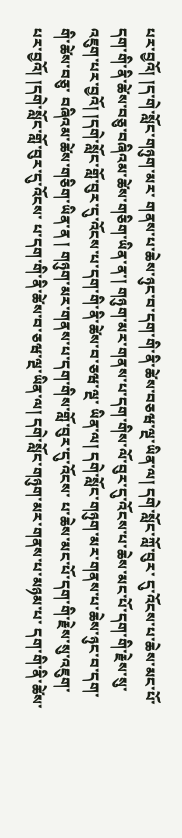པར་བྱའོ། །ད་གེ་སློང་གཉུག་མར་ གནས་པ་ཆེས་ཉུང་བ་དག་གི་ནི་ཚེས་བཅཝ་ལྔ་ཡིན་ལ། དགེ་སློང་ཀློ་བུར་ དུ་འོངས་པ་ཆེས་མང་པོ་དག་གི་ནི་ཚེས་བཅུ་བཞིའམ་ཚེས་གཅིག་ཡིན་ན་། གཉུག་མར་གནས་པ་དག་གིས་ལོ་བུར་དུ་འོངས་པ་ཆེས་མང་པོ་དག་གི་རྗེས་སུ་ འཇུག་པར་བྱའོ། །དགེ་སློང་གློ་བུར་དུ་འོངས་པ་དག་གི་ནི་ཚེས་བ་ཅཝ་ལྔ་ ཡིན་ལ། དགེ་སློང་གཉུག་མར་གནས་པ་ཆེས་ཉུང་བ་དག་གི་ཚེས་བཅུ་ བཞིའམ་ཚེས་གཅིག་ཡིན་ན ། གཉུག་མར་གནས་པ་དག་གིས་གློ་བུར་དུ་འོངས་ པ་ཆེས་མང་པོ་དག་གི་རྗེས་སུ་འཇུག་པར་བྱའོ། །དགེ་སློང་གློ་བུར་དུ་འོངས་ པ་དག་གི་ནི་ཚེས་བ་ཅཝ་ལྔ་ཡིན་ལ། དགེ་སློང་གཉུག་མར་གནས་པ་མཉམ་པ་ དག་གི་ནི་ཚེས་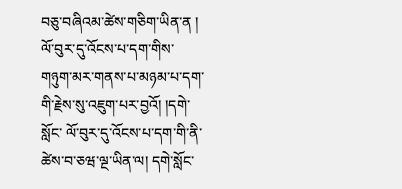བཅུ་བཞིའམ་ཚེས་གཅིག་ཡིན་ན ། ལོ་བུར་དུ་འོངས་པ་དག་གིས་ གཉུག་མར་གནས་པ་མཉམ་པ་དག་གི་རྗེས་སུ་འཇུག་པར་བྱའོ། །དགེ་སློང་ ལོ་བུར་དུ་འོངས་པ་དག་གི་ནི་ཚེས་བ་ཅཝ་ལྔ་ཡིན་ལ། དགེ་སློང་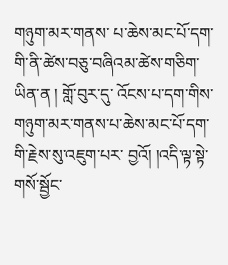གཉུག་མར་གནས་ པ་ཆེས་མང་པོ་དག་གི་ནི་ཚེས་བཅུ་བཞིའམ་ཚེས་གཅིག་ཡིན་ན ། གློ་བུར་དུ་ འོངས་པ་དག་གིས་གཉུག་མར་གནས་པ་ཆེས་མང་པོ་དག་གི་རྗེས་སུ་འཇུག་པར་ བྱའོ། །འདི་ལྟ་སྟེ་གསོ་སྦྱོང་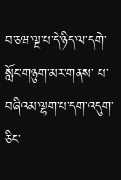བ་ཅཝ་ལྔ་པ་དེ་ཉིད་ལ་དགེ་སློང་གཉུག་མར་གནས་ པ་བཞིའམ་ལྷག་པ་དག་འདུག་ཅིང་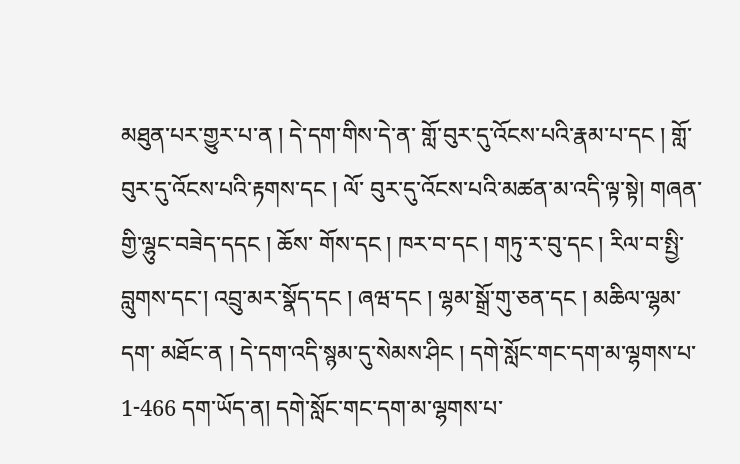མཐུན་པར་གྱུར་པ་ན ། དེ་དག་གིས་དེ་ན་ གློ་བུར་དུ་འོངས་པའི་རྣམ་པ་དང ། གློ་བུར་དུ་འོངས་པའི་རྟགས་དང ། ལོ་ བུར་དུ་འོངས་པའི་མཚན་མ་འདི་ལྟ་སྟེ། གཞན་གྱི་ལྷུང་བཟེད་དདང ། ཆོས་ གོས་དང ། ཁར་བ་དང ། གཏུ་ར་བུ་དང ། རིལ་བ་སྤྱི་བླུགས་དང་། འབྲུ་མར་སྣོད་དང ། ཞཝ་དང ། ལྷམ་སྒྲོ་གུ་ཅན་དང ། མཆིལ་ལྷམ་དག་ མཐོང་ན ། དེ་དག་འདི་སྙམ་དུ་སེམས་ཤིང ། དགེ་སློང་གང་དག་མ་ལྷགས་པ་ 1-466 དག་ཡོད་ན། དགེ་སློང་གང་དག་མ་ལྷགས་པ་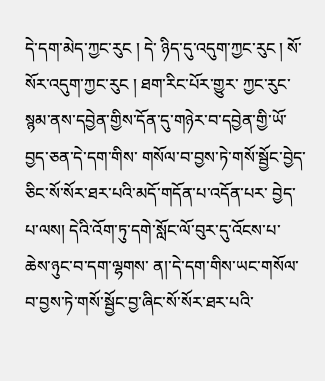དེ་དག་མེད་ཀྱང་རུང ། དེ་ ཉིད་དུ་འདུག་ཀྱང་རུང ། སོ་སོར་འདུག་ཀྱང་རུང ། ཐག་རིང་པོར་གྱུར་ ཀྱང་རུང་སྙམ་ནས་དབྱེན་གྱིས་དོན་དུ་གཉེར་བ་དབྱེན་གྱི་ཡོ་བྱད་ཅན་དེ་དག་གིས་ གསོལ་བ་བྱས་ཏེ་གསོ་སྦྱོང་བྱེད་ཅིང་སོ་སོར་ཐར་པའི་མདོ་གདོན་པ་འདོན་པར་ བྱེད་པ་ལས། དེའི་འོག་ཏུ་དགེ་སློང་ལོ་བུར་དུ་འོངས་པ་ཆེས་ཉུང་བ་དག་ལྷགས་ ན།་དེ་དག་གིས་ཡང་གསོལ་བ་བྱས་ཏེ་གསོ་སྦྱོང་བྱ་ཞིང་སོ་སོར་ཐར་པའི་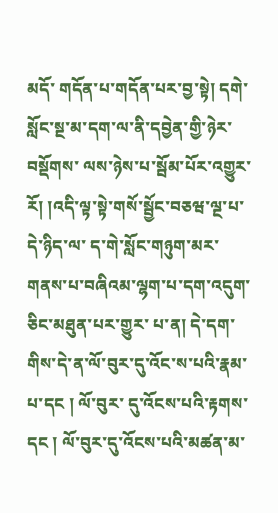མདོ་ གདོན་པ་གདོན་པར་བྱ་སྟེ། དགེ་སློང་སྔ་མ་དག་ལ་ནི་དབྱེན་གྱི་ཉེར་བསྡོགས་ ལས་ཉེས་པ་སྦོམ་པོར་འགྱུར་རོ། །འདི་ལྟ་སྟེ་གསོ་སྦྱོང་བཅཝ་ལྔ་པ་དེ་ཉིད་ལ་ ད་གེ་སློང་གཉུག་མར་གནས་པ་བཞིའམ་ལྷག་པ་དག་འདུག་ཅིང་མཐུན་པར་གྱུར་ པ་ན། དེ་དག་གིས་དེ་ན་ལོ་བུར་དུ་འོང་ས་པའི་རྣམ་པ་དང ། ལོ་བུར་ དུ་འོངས་པའི་རྟགས་དང ། ལོ་བུར་དུ་འོངས་པའི་མཚན་མ་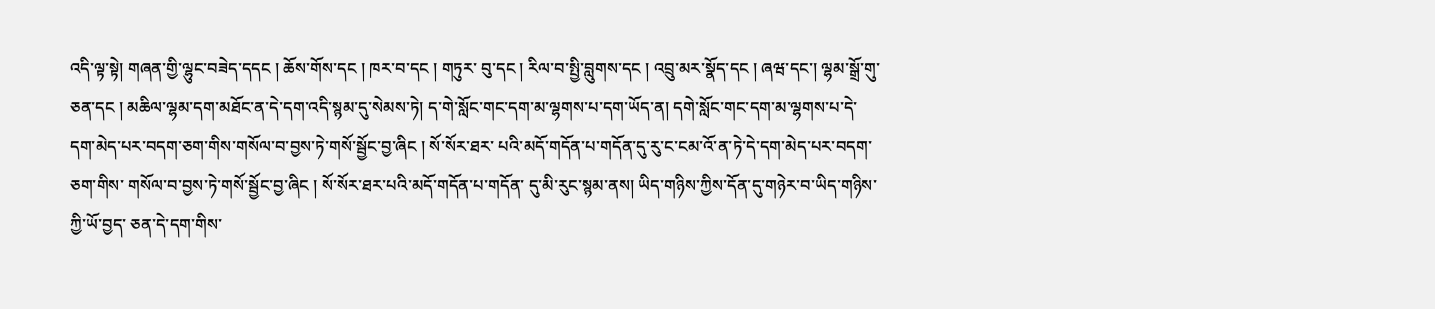འདི་ལྟ་སྟེ། གཞན་གྱི་ལྷུང་བཟེད་དདང ། ཆོས་གོས་དང ། ཁར་བ་དང ། གཏུར་ བུ་དང ། རིལ་བ་སྤྱི་བླུགས་དང ། འབྲུ་མར་སྣོད་དང ། ཞཝ་དང་། ལྷམ་སྒྲོ་གུ་ཅན་དང ། མཆིལ་ལྷམ་དག་མཐོང་ན་དེ་དག་འདི་སྙམ་དུ་སེམས་ཏེ། ད་གེ་སློང་གང་དག་མ་ལྷགས་པ་དག་ཡོད་ན། དགེ་སློང་གང་དག་མ་ལྷགས་པ་དེ་ དག་མེད་པར་བདག་ཅག་གིས་གསོལ་བ་བྱས་ཏེ་གསོ་སྦྱོང་བྱ་ཞིང ། སོ་སོར་ཐར་ པའི་མདོ་གདོན་པ་གདོན་དུ་རུ་ང་ངམ་འོ་ན་ཏེ་དེ་དག་མེད་པར་བདག་ཅག་གིས་ གསོལ་བ་བྱས་ཏེ་གསོ་སྦྱོང་བྱ་ཞིང ། སོ་སོར་ཐར་པའི་མདོ་གདོན་པ་གདོན་ དུ་མི་རུང་སྙམ་ནས། ཡིད་གཉིས་ཀྱིས་དོན་དུ་གཉེར་བ་ཡིད་གཉིས་ཀྱི་ཡོ་བྱད་ ཅན་དེ་དག་གིས་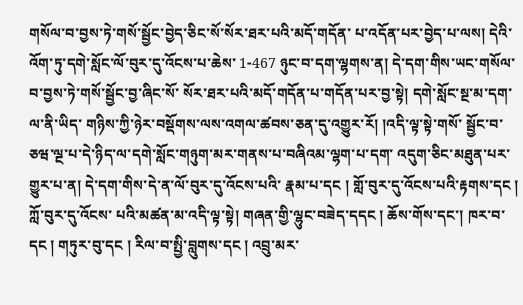གསོལ་བ་བྱས་ཏེ་གསོ་སྦྱོང་བྱེད་ཅིང་སོ་སོར་ཐར་པའི་མདོ་གདོན་ པ་འདོན་པར་བྱེད་པ་ལས། དེའི་འོག་ཏུ་དགེ་སློང་ལོ་བུར་དུ་འོངས་པ་ཆེས་ 1-467 ཉུང་བ་དག་ལྷགས་ན། དེ་དག་གིས་ཡང་གསོལ་བ་བྱས་ཏེ་གསོ་སྦྱོང་བྱ་ཞིང་སོ་ སོར་ཐར་པའི་མདོ་གདོན་པ་གདོན་པར་བྱ་སྟེ། དགེ་སློང་སྔ་མ་དག་ལ་ནི་ཡིད་ གཉིས་ཀྱི་ཉེར་བསྡོགས་ལས་འགལ་ཚབས་ཅན་དུ་འགྱུར་རོ། །འདི་ལྟ་སྟེ་གསོ་ སྦྱོང་བ་ཅཝ་ལྔ་པ་དེ་ཉིད་ལ་དགེ་སློང་གཉུག་མར་གནས་པ་བཞིའམ་ལྷག་པ་དག་ འདུག་ཅིང་མཐུན་པར་གྱུར་པ་ན། དེ་དག་གིས་དེ་ན་ལོ་བུར་དུ་འོངས་པའི་ རྣམ་པ་དང ། གློ་བུར་དུ་འོངས་པའི་རྟགས་དང ། ཀློ་བུར་དུ་འོངས་ པའི་མཚན་མ་འདི་ལྟ་སྟེ། གཞན་གྱི་ལྷུང་བཟེད་དདང ། ཆོས་གོས་དང་། ཁར་བ་དང ། གཏུར་བུ་དང ། རིལ་བ་སྤྱི་བླུགས་དང ། འབྲུ་མར་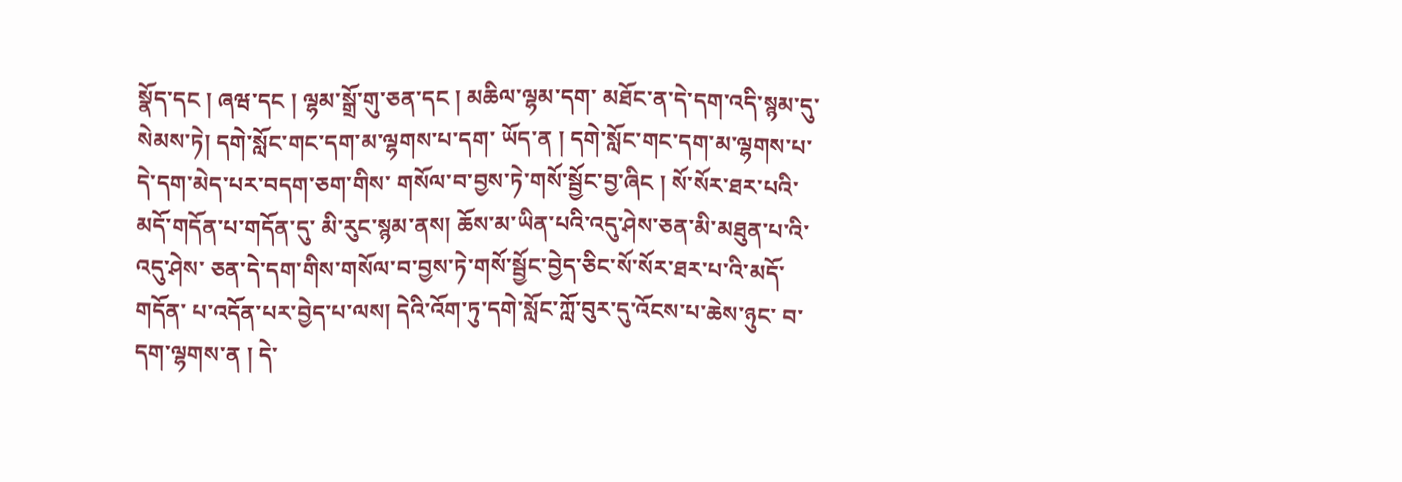སྣོད་དང ། ཞཝ་དང ། ལྷམ་སྒྲོ་གུ་ཅན་དང ། མཆིལ་ལྷམ་དག་ མཐོང་ན་དེ་དག་འདི་སྙམ་དུ་སེམས་ཏེ། དགེ་སློང་གང་དག་མ་ལྷགས་པ་དག་ ཡོད་ན ། དགེ་སློང་གང་དག་མ་ལྷགས་པ་དེ་དག་མེད་པར་བདག་ཅག་གིས་ གསོལ་བ་བྱས་ཏེ་གསོ་སྦྱོང་བྱ་ཞིང ། སོ་སོར་ཐར་པའི་མདོ་གདོན་པ་གདོན་དུ་ མི་རུང་སྙམ་ནས། ཆོས་མ་ཡིན་པའི་འདུ་ཤེས་ཅན་མི་མཐུན་པ་འི་འདུ་ཤེས་ ཅན་དེ་དག་གིས་གསོལ་བ་བྱས་ཏེ་གསོ་སྦྱོང་བྱེད་ཅིང་སོ་སོར་ཐར་པ་འི་མདོ་གདོན་ པ་འདོན་པར་བྱེད་པ་ལས། དེའི་འོག་ཏུ་དགེ་སློང་ཀློ་བུར་དུ་འོངས་པ་ཆེས་ཉུང་ བ་དག་ལྷགས་ན ། དེ་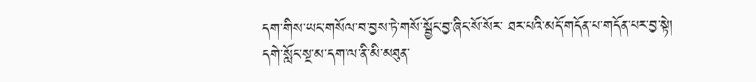དག་གིས་ཡང་གསོལ་བ་བྱས་ཏེ་གསོ་སྦྱོང་བྱ་ཞིང་སོ་སོར་ ཐར་པའི་མདོ་གདོན་པ་གདོན་པར་བྱ་སྟེ། དགེ་སློང་སྔ་མ་དག་ལ་ནི་མི་མཐུན་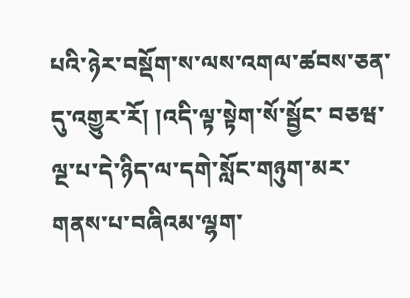པའི་ཉེར་བསྡོག་ས་ལས་འགལ་ཚབས་ཅན་དུ་འགྱུར་རོ། །འདི་ལྟ་སྟེག་སོ་སྦྱོང་ བཅཝ་ལྔ་པ་དེ་ཉིད་ལ་དགེ་སློང་གཉུག་མར་གནས་པ་བཞིའམ་ལྷག་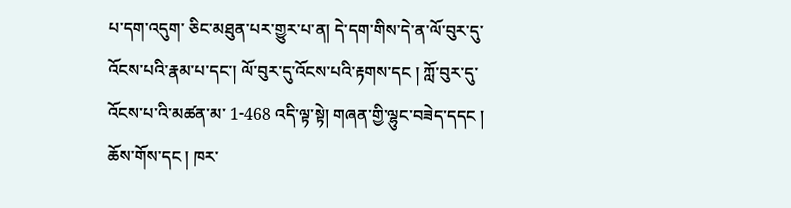པ་དག་འདུག་ ཅིང་མཐུན་པར་གྱུར་པ་ན། དེ་དག་གིས་དེ་ན་ལོ་བུར་དུ་འོངས་པའི་རྣམ་པ་དང་། ལོ་བུར་དུ་འོངས་པའི་རྟགས་དང ། ཀློ་བུར་དུ་འོངས་པ་འི་མཚན་མ་ 1-468 འདི་ལྟ་སྟེ། གཞན་གྱི་ལྷུང་བཟེད་དདང ། ཆོས་གོས་དང ། ཁར་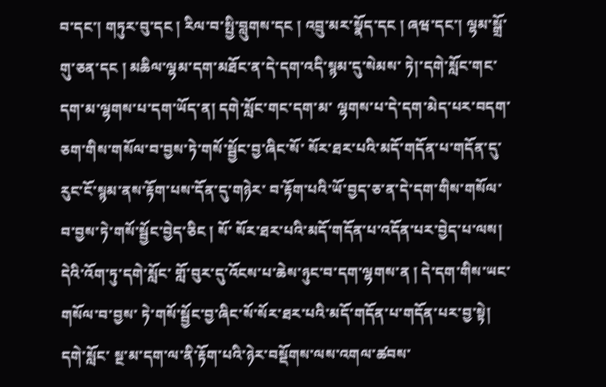བ་དང་། གཏུར་བུ་དང ། རིལ་བ་སྤྱི་བླུགས་དང ། འབྲུ་མར་སྣོད་དང ། ཞཝ་དང་། ལྷམ་སྒྲོ་གུ་ཅན་དང ། མཆིལ་ལྷམ་དག་མཐོང་ན་དེ་དག་འདི་སྙམ་དུ་སེམས་ ཏེ།་དགེ་སློང་གང་དག་མ་ལྷགས་པ་དག་ཡོད་ན། དགེ་སློང་གང་དག་མ་ ལྷགས་པ་དེ་དག་མེད་པར་བདག་ཅག་གིས་གསོལ་བ་བྱས་ཏེ་གསོ་སྦྱོང་བྱ་ཞིང་སོ་ སོར་ཐར་པའི་མདོ་གདོན་པ་གདོན་དུ་རུང་ངོ་སྙམ་ནས་རྟོག་པས་དོན་དུ་གཉེར་ བ་རྟོག་པའི་ཡོ་བྱད་ཅ་ན་དེ་དག་གིས་གསོལ་བ་བྱས་ཏེ་གསོ་སྦྱོང་བྱེད་ཅིང ། སོ་ སོར་ཐར་པའི་མདོ་གདོན་པ་འདོན་པར་བྱེད་པ་ལས། དེའི་འོག་ཏུ་དགེ་སློང་ གློ་བུར་དུ་འོངས་པ་ཆེས་ཉུང་བ་དག་ལྷགས་ན ། དེ་དག་གིས་ཡང་གསོལ་བ་བྱས་ ཏེ་གསོ་སྦྱོང་བྱ་ཞིང་སོ་སོར་ཐར་པའི་མདོ་གདོན་པ་གདོན་པར་བྱ་སྟེ། དགེ་སློང་ སྔ་མ་དག་ལ་ནི་རྟོག་པའི་ཉེར་བསྡོགས་ལས་འགལ་ཚབས་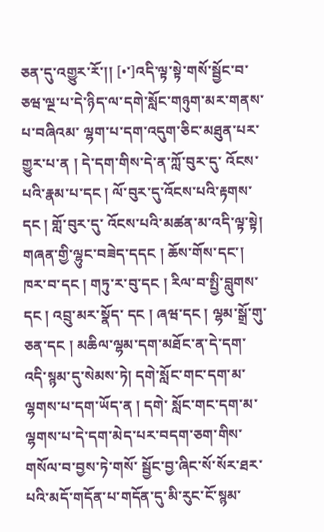ཅན་དུ་འགྱུར་རོ་།། [•་]འདི་ལྟ་སྟེ་གསོ་སྦྱོང་བ་ཅཝ་ལྔ་པ་དེ་ཉིད་ལ་དགེ་སློང་གཉུག་མར་གནས་པ་བཞིའམ་ ལྷག་པ་དག་འདུག་ཅིང་མཐུན་པར་གྱུར་པ་ན ། དེ་དག་གིས་དེ་ན་ཀློ་བུར་དུ་ འོངས་པའི་རྣམ་པ་དང ། ལོ་བུར་དུ་འོངས་པའི་རྟགས་དང ། གློ་བུར་དུ་ འོངས་པའི་མཚན་མ་འདི་ལྟ་སྟེ། གཞན་གྱི་ལྷུང་བཟེད་དདང ། ཆོས་གོས་དང་། ཁར་བ་དང ། གཏུ་ར་བུ་དང ། རིལ་བ་སྤྱི་བླུགས་དང ། འབྲུ་མར་སྣོད་ དང ། ཞཝ་དང ། ལྷམ་སྒྲོ་གུ་ཅན་དང ། མཆིལ་ལྷམ་དག་མཐོང་ན་དེ་དག་ འདི་སྙམ་དུ་སེམས་ཏེ། དགེ་སློང་གང་དག་མ་ལྷགས་པ་དག་ཡོད་ན ། དགེ་ སློང་གང་དག་མ་ལྷགས་པ་དེ་དག་མེད་པར་བདག་ཅག་གིས་གསོལ་བ་བྱས་ཏེ་གསོ་ སྦྱོང་བྱ་ཞིང་སོ་སོར་ཐར་པའི་མདོ་གདོན་པ་གདོན་དུ་མི་རུང་ངོ་སྙམ་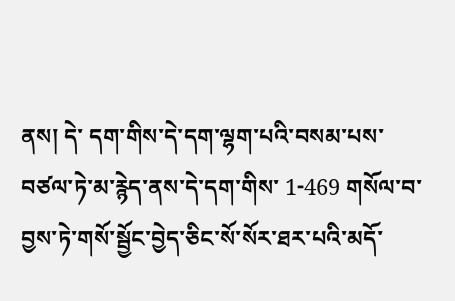ནས། དེ་ དག་གིས་དེ་དག་ལྷག་པའི་བསམ་པས་བཙལ་ཏེ་མ་རྙེད་ནས་དེ་དག་གིས་ 1-469 གསོལ་བ་བྱས་ཏེ་གསོ་སྦྱོང་བྱེད་ཅིང་སོ་སོར་ཐར་པའི་མདོ་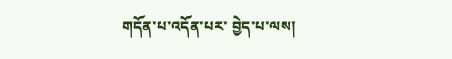གདོན་པ་འདོན་པར་ བྱེད་པ་ལས།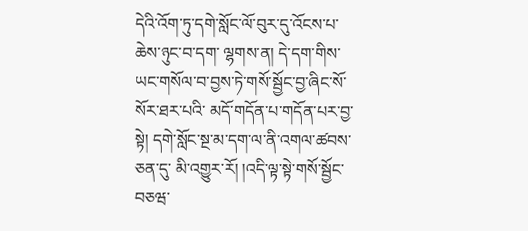དེའི་འོག་ཏུ་དགེ་སློང་ལོ་བུར་དུ་འོངས་པ་ཆེས་ཉུང་བ་དག་ ལྷགས་ན། དེ་དག་གིས་ཡང་གསོལ་བ་བྱས་ཏེ་གསོ་སྦྱོང་བྱ་ཞིང་སོ་སོར་ཐར་པའི་ མདོ་གདོན་པ་གདོན་པར་བྱ་སྟེ། དགེ་སློང་སྔ་མ་དག་ལ་ནི་འགལ་ཚབས་ཅན་དུ་ མི་འགྱུར་རོ། །འདི་ལྟ་སྟེ་གསོ་སྦྱོང་བཅཝ་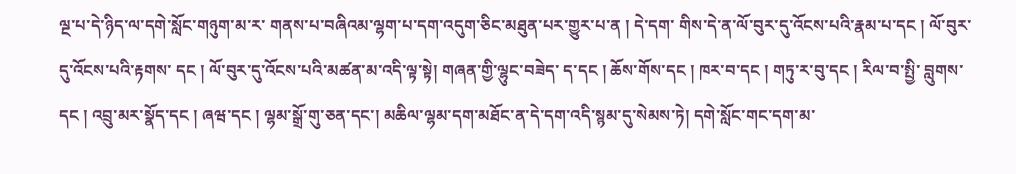ལྔ་པ་དེ་ཉིད་ལ་དགེ་སློང་གཉུག་མ་ར་ གནས་པ་བཞིའམ་ལྷག་པ་དག་འདུག་ཅིང་མཐུན་པར་གྱུར་པ་ན ། དེ་དག་ གིས་དེ་ན་ལོ་བུར་དུ་འོངས་པའི་རྣམ་པ་དང ། ལོ་བུར་དུ་འོངས་པའི་རྟགས་ དང ། ལོ་བུར་དུ་འོངས་པའི་མཚན་མ་འདི་ལྟ་སྟེ། གཞན་གྱི་ལྷུང་བཟེད་ ད་དང ། ཆོས་གོས་དང ། ཁར་བ་དང ། གཏུ་ར་བུ་དང ། རིལ་བ་སྤྱི་ བླུགས་དང ། འབྲུ་མར་སྣོད་དང ། ཞཝ་དང ། ལྷམ་སྒྲོ་གུ་ཅན་དང་། མཆིལ་ལྷམ་དག་མཐོང་ན་དེ་དག་འདི་སྙམ་དུ་སེམས་ཏེ། དགེ་སློང་གང་དག་མ་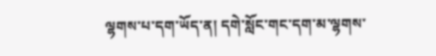ལྷགས་པ་དག་ཡོད་ན། དགེ་སློང་གང་དག་མ་ལྷགས་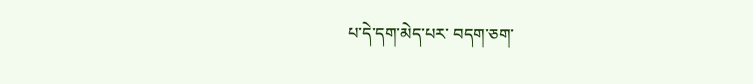པ་དེ་དག་མེད་པར་ བདག་ཅག་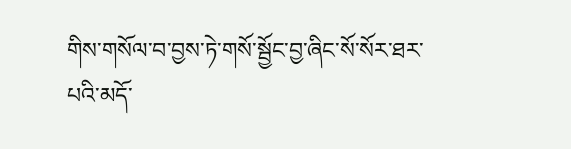གིས་གསོལ་བ་བྱས་ཏེ་གསོ་སྦྱོང་བྱ་ཞིང་སོ་སོར་ཐར་པའི་མདོ་